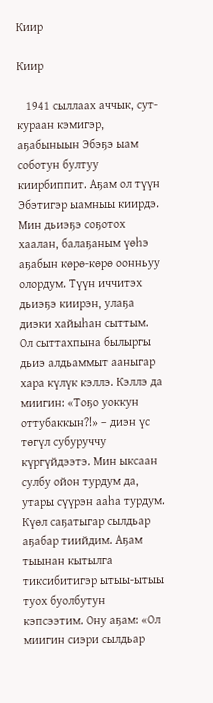Киир

Киир

   1941 сыллаах аччык, сут-кураан кэмигэр, аҕабыныын Эбэҕэ ыам соботун бултуу киирбиппит. Аҕам ол түүн Эбэтигэр ыамныы киирдэ. Мин дьиэҕэ соҕотох хаалан, балаҕаным үөһэ аҕабын көрө-көрө оонньуу олордум. Түүн иччитэх дьиэҕэ киирэн, улаҕа диэки хайыһан сыттым. Ол сыттахпына былыргы дьиэ алдьаммыт ааныгар хара күлүк кэллэ. Кэллэ да миигин: «Тоҕо уоккун оттубаккын?!» – диэн үс төгүл субуруччу күргүйдээтэ. Мин ыксаан сулбу ойон турдум да, утары сүүрэн ааһа турдум. Күөл саҕатыгар сылдьар аҕабар тиийдим. Аҕам тыынан кытылга тиксибитигэр ытыы-ытыы туох буолбутун кэпсээтим. Ону аҕам: «Ол миигин сиэри сылдьар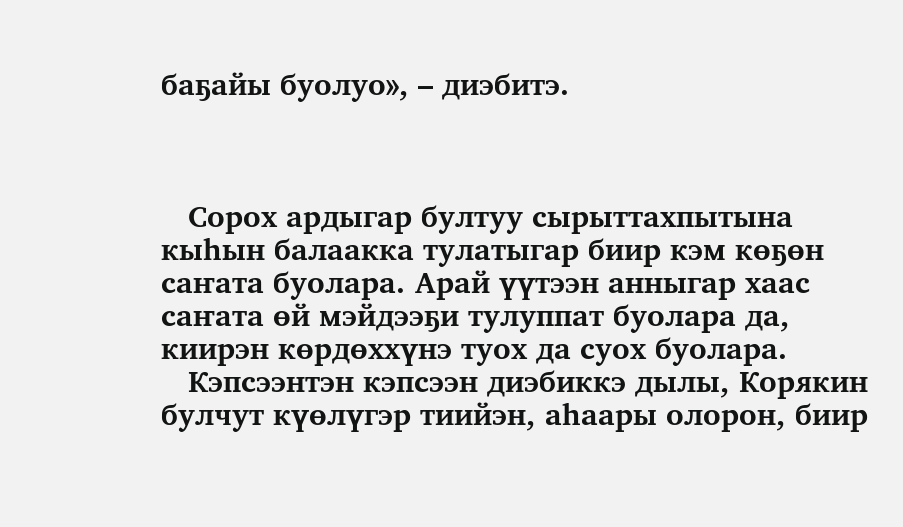баҕайы буолуо», – диэбитэ.



   Сорох ардыгар бултуу сырыттахпытына кыһын балаакка тулатыгар биир кэм көҕөн саҥата буолара. Арай үүтээн анныгар хаас саҥата өй мэйдээҕи тулуппат буолара да, киирэн көрдөххүнэ туох да суох буолара.
   Кэпсээнтэн кэпсээн диэбиккэ дылы, Корякин булчут күөлүгэр тиийэн, аһаары олорон, биир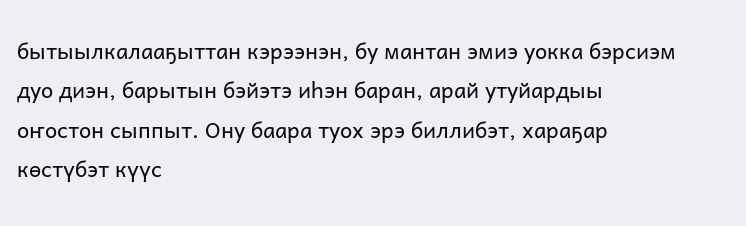бытыылкалааҕыттан кэрээнэн, бу мантан эмиэ уокка бэрсиэм дуо диэн, барытын бэйэтэ иһэн баран, арай утуйардыы оҥостон сыппыт. Ону баара туох эрэ биллибэт, хараҕар көстүбэт күүс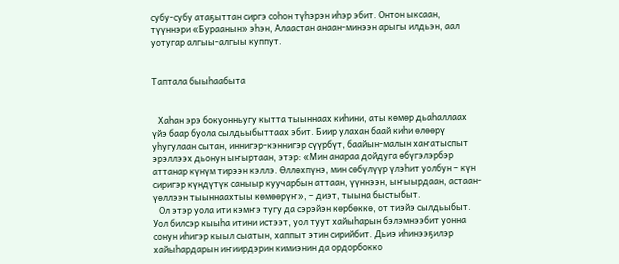субу-субу атаҕыттан сиргэ соһон түһэрэн иһэр эбит. Онтон ыксаан, түүннэри «Бураанын» эһэн, Алаастан анаан-минээн арыгы илдьэн, аал уотугар алгыы-алгыы куппут.


Таптала быыһаабыта


   Хаһан эрэ бокуонньугу кытта тыыннаах киһини, аты көмөр дьаһаллаах үйэ баар буола сылдьыбыттаах эбит. Биир улахан баай киһи өлөөрү уһугулаан сытан, иннигэр-кэннигэр сүүрбүт, баайын-малын хаҥатыспыт эрэллээх дьонун ыҥыртаан, этэр: «Мин анараа дойдуга өбүгэлэрбэр аттанар күнүм тирээн кэллэ. Өллөхпүнэ, мин сөбүлүүр үлэһит уолбун – күн сиригэр күндүтүк саныыр куучарбын аттаан, үүннээн, ыҥыырдаан, астаан-үөллээн тыыннаахтыы көмөөрүҥ», – диэт, тыына быстыбыт.
   Ол этэр уола ити кэмҥэ тугу да сэрэйэн көрбөккө, от тиэйэ сылдьыбыт. Уол билсэр кыыһа итини истээт, уол туут хайыһарын бэлэмнээбит уонна сонун иһигэр кыыл сыатын, хаппыт этин сирийбит. Дьиэ иһинээҕилэр хайыһардарын иҥиирдэрин кимиэнин да ордорбокко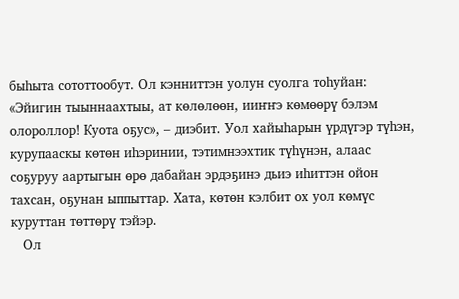быһыта сототтообут. Ол кэнниттэн уолун суолга тоһуйан: «Эйигин тыыннаахтыы, ат көлөлөөн, ииҥҥэ көмөөрү бэлэм олороллор! Куота оҕус», – диэбит. Уол хайыһарын үрдүгэр түһэн, курупааскы көтөн иһэринии, тэтимнээхтик түһүнэн, алаас соҕуруу аартыгын өрө дабайан эрдэҕинэ дьиэ иһиттэн ойон тахсан, оҕунан ыппыттар. Хата, көтөн кэлбит ох уол көмүс куруттан төттөрү тэйэр.
   Ол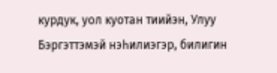курдук, уол куотан тиийэн, Улуу Бэргэттэмэй нэһилиэгэр, билигин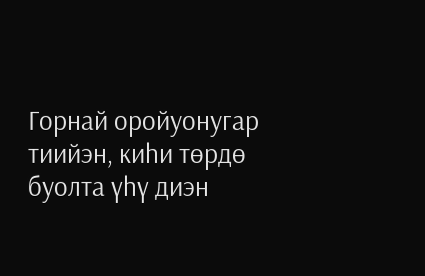Горнай оройуонугар тиийэн, киһи төрдө буолта үһү диэн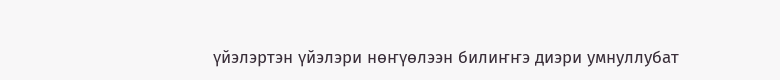үйэлэртэн үйэлэри нөҥүөлээн билиҥҥэ диэри умнуллубат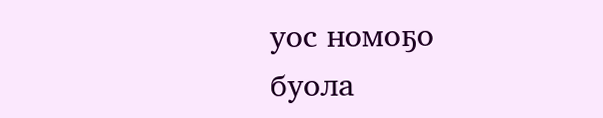уос номоҕо буола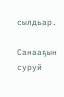сылдьар.

Санааҕын суруй